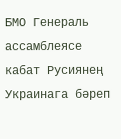БМО Генераль ассамблеясе кабат Русиянең Украинага бәреп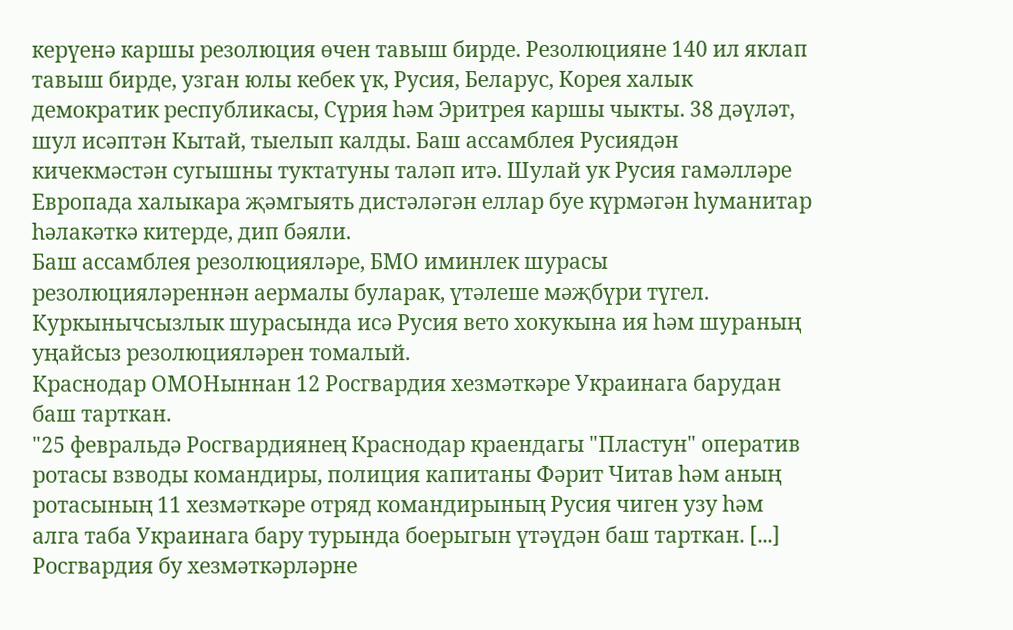керүенә каршы резолюция өчен тавыш бирде. Резолюцияне 140 ил яклап тавыш бирде, узган юлы кебек үк, Русия, Беларус, Корея халык демократик республикасы, Сүрия һәм Эритрея каршы чыкты. 38 дәүләт, шул исәптән Кытай, тыелып калды. Баш ассамблея Русиядән кичекмәстән сугышны туктатуны таләп итә. Шулай ук Русия гамәлләре Европада халыкара җәмгыять дистәләгән еллар буе күрмәгән һуманитар һәлакәткә китерде, дип бәяли.
Баш ассамблея резолюцияләре, БМО иминлек шурасы резолюцияләреннән аермалы буларак, үтәлеше мәҗбүри түгел. Куркынычсызлык шурасында исә Русия вето хокукына ия һәм шураның уңайсыз резолюцияләрен томалый.
Краснодар ОМОНыннан 12 Росгвардия хезмәткәре Украинага барудан баш тарткан.
"25 февральдә Росгвардиянең Краснодар краендагы "Пластун" оператив ротасы взводы командиры, полиция капитаны Фәрит Читав һәм аның ротасының 11 хезмәткәре отряд командирының Русия чиген узу һәм алга таба Украинага бару турында боерыгын үтәүдән баш тарткан. [...] Росгвардия бу хезмәткәрләрне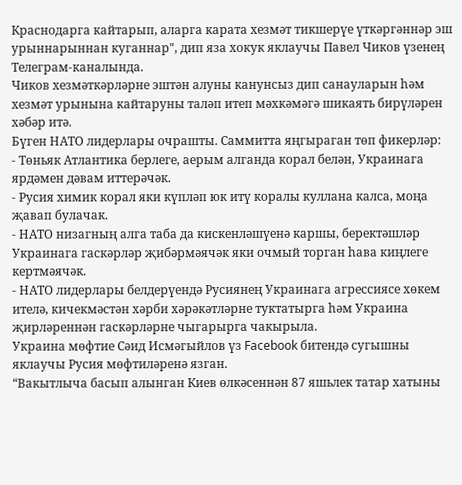Краснодарга кайтарып, аларга карата хезмәт тикшерүе үткәргәннәр эш урыннарыннан куганнар", дип яза хокук яклаучы Павел Чиков үзенең Телеграм-каналында.
Чиков хезмәткәрләрне эштән алуны канунсыз дип санауларын һәм хезмәт урынына кайтаруны таләп итеп мәхкәмәгә шикаять бирүләрен хәбәр итә.
Бүген НАТО лидерлары очрашты. Саммитта яңгыраган төп фикерләр:
- Төньяк Атлантика берлеге, аерым алганда корал белән, Украинага ярдәмен дәвам иттерәчәк.
- Русия химик корал яки күпләп юк итү коралы куллана калса, моңа җавап булачак.
- НАТО низагның алга таба да кискенләшүенә каршы, беректәшләр Украинага гаскәрләр җибәрмәячәк яки очмый торган һава киңлеге кертмәячәк.
- НАТО лидерлары белдерүендә Русиянең Украинага агрессиясе хөкем ителә, кичекмәстән хәрби хәрәкәтләрне туктатырга һәм Украина җирләреннән гаскәрләрне чыгарырга чакырыла.
Украина мөфтие Сәид Исмәгыйлов үз Facebook битендә сугышны яклаучы Русия мөфтиләренә язган.
“Вакытлыча басып алынган Киев өлкәсеннән 87 яшьлек татар хатыны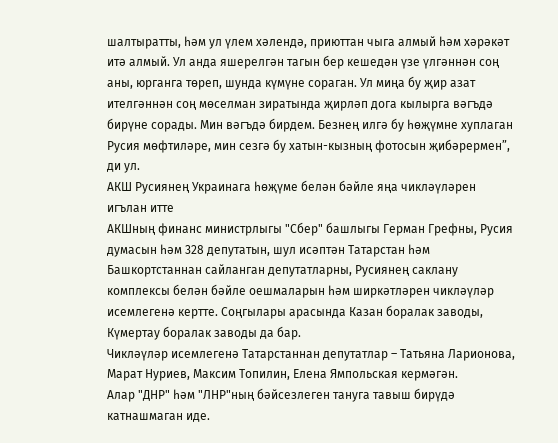шалтыратты, һәм ул үлем хәлендә, приюттан чыга алмый һәм хәрәкәт итә алмый. Ул анда яшерелгән тагын бер кешедән үзе үлгәннән соң аны, юрганга төреп, шунда күмүне сораган. Ул миңа бу җир азат ителгәннән соң мөселман зиратында җирләп дога кылырга вәгъдә бирүне сорады. Мин вәгъдә бирдем. Безнең илгә бу һөҗүмне хуплаган Русия мөфтиләре, мин сезгә бу хатын-кызның фотосын җибәрермен”, ди ул.
АКШ Русиянең Украинага һөҗүме белән бәйле яңа чикләүләрен игълан итте
АКШның финанс министрлыгы "Сбер" башлыгы Герман Грефны, Русия думасын һәм 328 депутатын, шул исәптән Татарстан һәм Башкортстаннан сайланган депутатларны, Русиянең саклану комплексы белән бәйле оешмаларын һәм ширкәтләрен чикләүләр исемлегенә кертте. Соңгылары арасында Казан боралак заводы, Күмертау боралак заводы да бар.
Чикләүләр исемлегенә Татарстаннан депутатлар – Татьяна Ларионова, Марат Нуриев, Максим Топилин, Елена Ямпольская кермәгән.
Алар "ДНР" һәм "ЛНР"ның бәйсезлеген тануга тавыш бирүдә катнашмаган иде.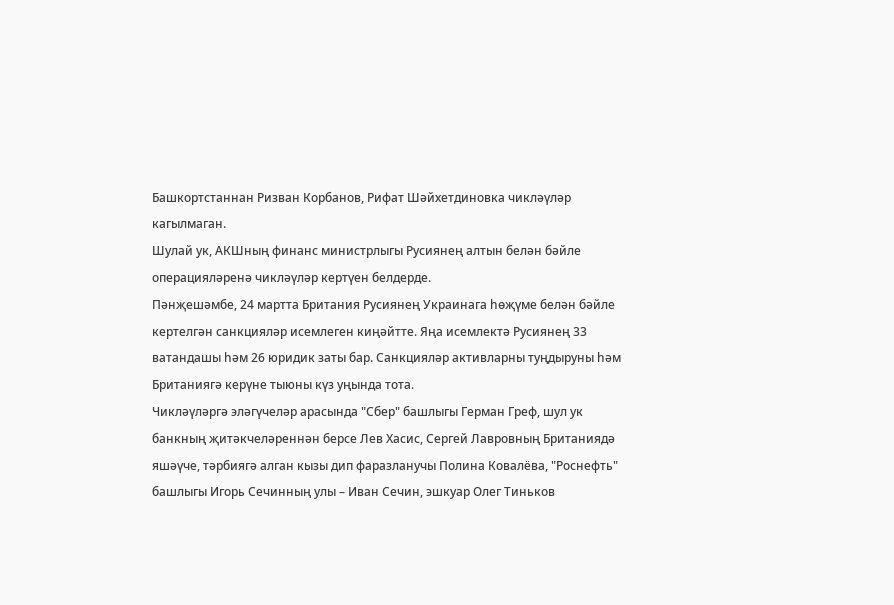Башкортстаннан Ризван Корбанов, Рифат Шәйхетдиновка чикләүләр кагылмаган.
Шулай ук, АКШның финанс министрлыгы Русиянең алтын белән бәйле операцияләренә чикләүләр кертүен белдерде.
Пәнҗешәмбе, 24 мартта Британия Русиянең Украинага һөҗүме белән бәйле кертелгән санкцияләр исемлеген киңәйтте. Яңа исемлектә Русиянең 33 ватандашы һәм 26 юридик заты бар. Санкцияләр активларны туңдыруны һәм Британиягә керүне тыюны күз уңында тота.
Чикләүләргә эләгүчеләр арасында "Сбер" башлыгы Герман Греф, шул ук банкның җитәкчеләреннән берсе Лев Хасис, Сергей Лавровның Британиядә яшәүче, тәрбиягә алган кызы дип фаразланучы Полина Ковалёва, "Роснефть" башлыгы Игорь Сечинның улы – Иван Сечин, эшкуар Олег Тиньков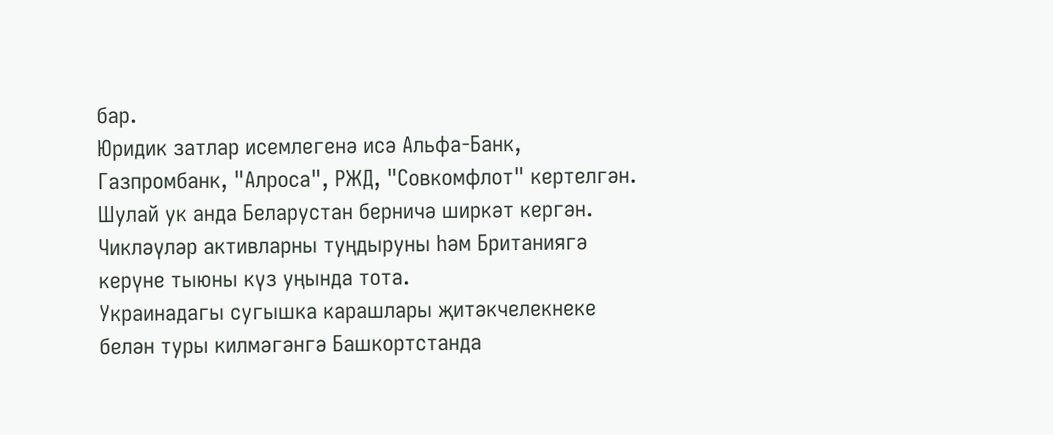бар.
Юридик затлар исемлегенә исә Альфа-Банк, Газпромбанк, "Алроса", РЖД, "Совкомфлот" кертелгән. Шулай ук анда Беларустан берничә ширкәт кергән.
Чикләүләр активларны туңдыруны һәм Британиягә керүне тыюны күз уңында тота.
Украинадагы сугышка карашлары җитәкчелекнеке белән туры килмәгәнгә Башкортстанда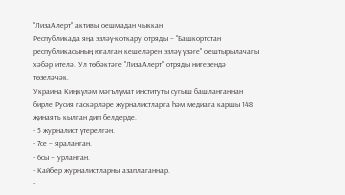"ЛизаАлерт" активы оешмадан чыккан
Республикада яңа эзләү-коткару отряды – "Башкортстан республикасының югалган кешеләрен эзләү үзәге" оештырылачагы хәбәр ителә. Ул төбәктәге "ЛизаАлерт" отряды нигезендә төзеләчәк.
Украина Киңкүләм мәгълүмат институты сугыш башланганнан бирле Русия гаскәрләре журналистларга һәм медиага каршы 148 җинаять кылган дип белдерде.
- 5 журналист үтерелгән.
- 7се – яраланган.
- 6сы – урланган.
- Кайбер журналистларны азаплаганнар.
-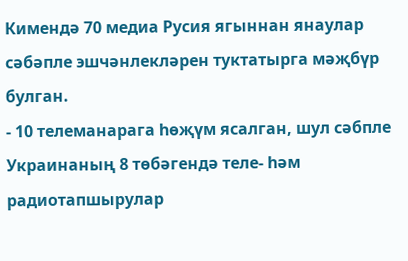Кимендә 70 медиа Русия ягыннан янаулар сәбәпле эшчәнлекләрен туктатырга мәҗбүр булган.
- 10 телеманарага һөҗүм ясалган, шул сәбпле Украинаның 8 төбәгендә теле- һәм радиотапшырулар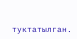туктатылган.